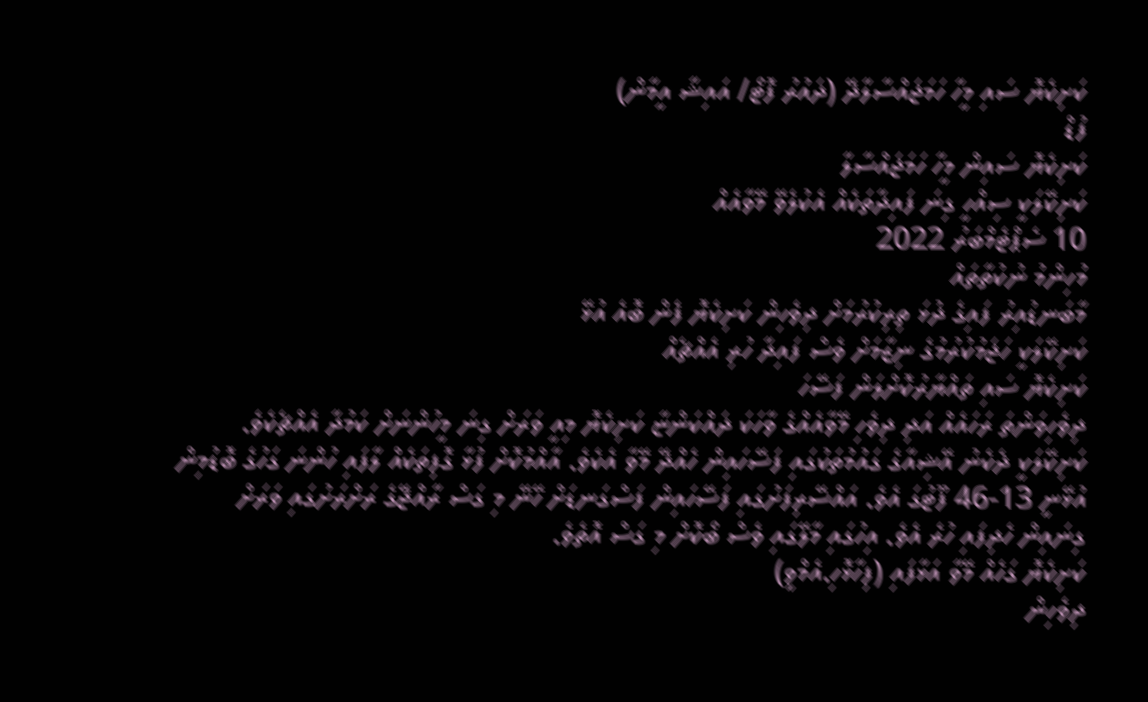ކަށިކެޔޮ ސައި މީހާ ހަމަޖައްސާލާދޭ (ދައުރު ފޮޓޯ/ އައިޝާ އީމާން)
ފުޑް
ކަށިކެޔޮ ސައިން މީހާ ހަމަޖައްސާލާ
ކަށިކޭލަކީ ސިއްހީ ގިނަ ފައިދާތަކެއް އެކުލެވޭ މޭވާއެއް
10 ސެޕްޓެމްބަރު 2022
މުހިންމު ނުކުތާތައް
މާބަނޑުއިރު ފައިގެ ދުޅަ ތިރިކުރުމަށް ދިވެހިން ކަށިކެޔޮ ފެން ބޮއެ އުޅޭ
ކަށިކޭލަކީ ހަޖަމުކުރުމުގެ ނިޒާމަށް ވެސް ފައިދާ ހުރި އެއްޗެއް
ކަށިކެޔޮ ސައި ތައްޔާރުކޮށްލަން ފަސޭހަ
ދިވެހިވަންތަ ރަހައެއް އަދި ދިވެހި މޭވާއެއްގެ ވާހަކަ ދައްކަންޏާ ކަށިކެޔޮ މިއީ ވަރަށް ގިނަ މީހުންނަށް ކަމުދާ އެއްޗެކެވެ.
ކަށިކޭލަކީ ދެކެނު އޭޝިއާގެ ގައުމުތަކުގައި ފަސޭހައިން ހެއްދޭ މޭވާ އެކެވެ. އާއްމުކޮށް ފުޅާ ގޮފިތަކެއް ލާފައި ހުންނަ ގަހުގެ ބޮޑުމިން އުޅޭނީ 13-46 ފޫޓުގަ އެވެ. އައްސޭރިފަށުގައި ފަސޭހައިން ފަސްގަނޑަށް ހޭނޭ މި ގަސް ރާއްޖޭގެ ރަށްރަށުގައި ވަރަށް ގިނައިން ހެދިފައި ހުރެ އެވެ. އިހުގައި މާލޭގައި ވެސް ބޯކޮށް މި ގަސް އޮތެވެ.
ކަށިކެޔޮ ގަހެއް މޭވާ އަޅާފައި (ފިހާޅޮހި.އެމްވީ)
ދިވެހިން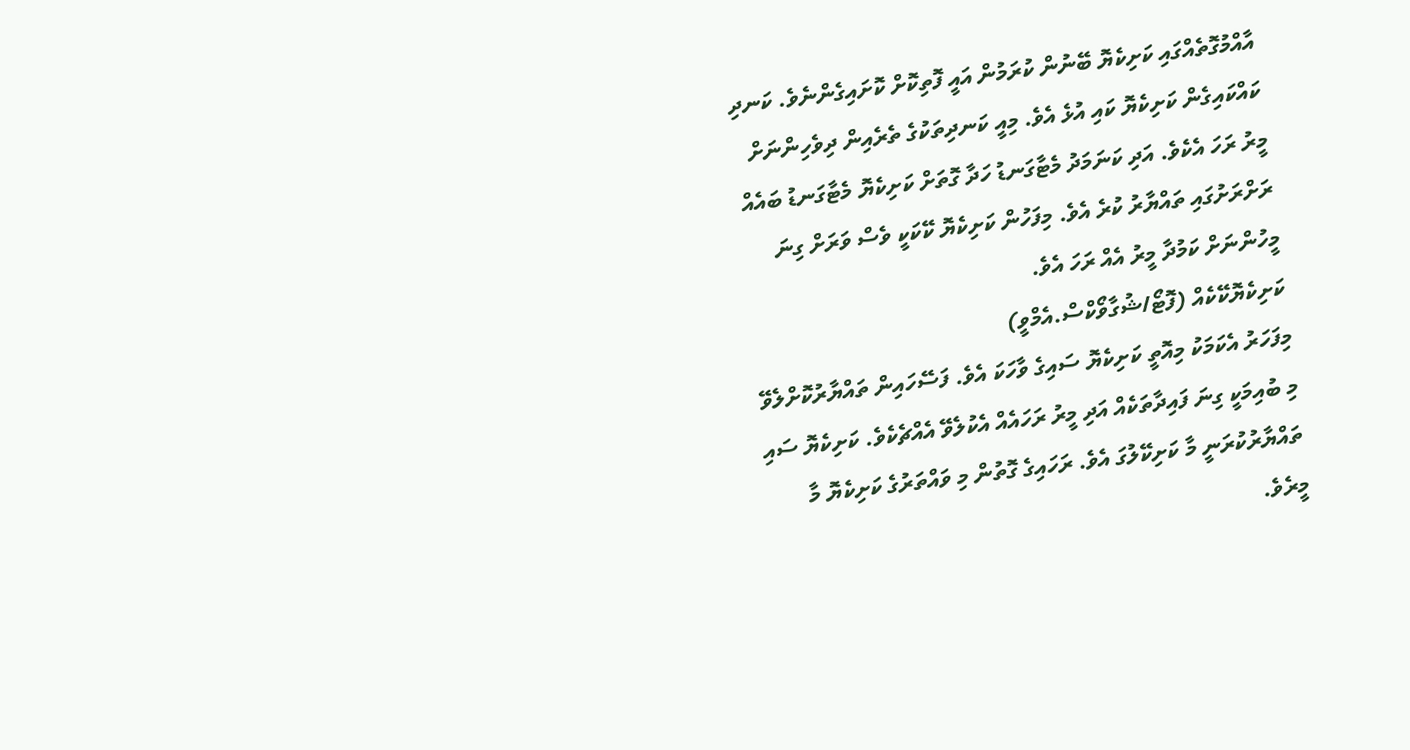އާއްމުގޮތެއްގައި ކަށިކެޔޮ ބޭނުން ކުރަމުން އައީ ފޮތިކޮށް ކޮށައިގެންނެވެ. ކަނދި ކައްކައިގެން ކަށިކެޔޮ ކައި އުޅެ އެވެ. މިއީ ކަނދިތަކުގެ ތެރެއިން ދިވެހިންނަށް މީރު ރަހަ އެކެވެ. އަދި ކަނަމަދު މެޓާގަނޑު ހަދާ ގޮތަށް ކަށިކެޔޮ މެޓާގަނޑު ބައެއް ރަށްރަށުގައި ތައްޔާރު ކުރެ އެވެ. މިފަހުން ކަށިކެޔޮ ކޭކަކީ ވެސް ވަރަށް ގިނަ މީހުންނަށް ކަމުދާ މީރު އެއް ރަހަ އެވެ.
ކަށިކެޔޮކޭކެއް (ފޮޓޯ/ޝުގާވޯކްސް.އެމްވީ)
މިފަހަރު އެކަމަކު މިއޮތީ ކަށިކެޔޮ ސައިގެ ވާހަކަ އެވެ. ފަސޭހައިން ތައްޔާރުކޮށްލެވޭ މި ބުއިމަކީ ގިނަ ފައިދާތަކެއް އަދި މީރު ރަހައެއް އެކުލެވޭ އެއްޗެކެވެ. ކަށިކެޔޮ ސައި ތައްޔާރުކުރަނީ މާ ކަށިކޭލުގަ އެވެ. ރަހައިގެ ގޮތުން މި ވައްތަރުގެ ކަށިކެޔޮ މާ މީރެވެ.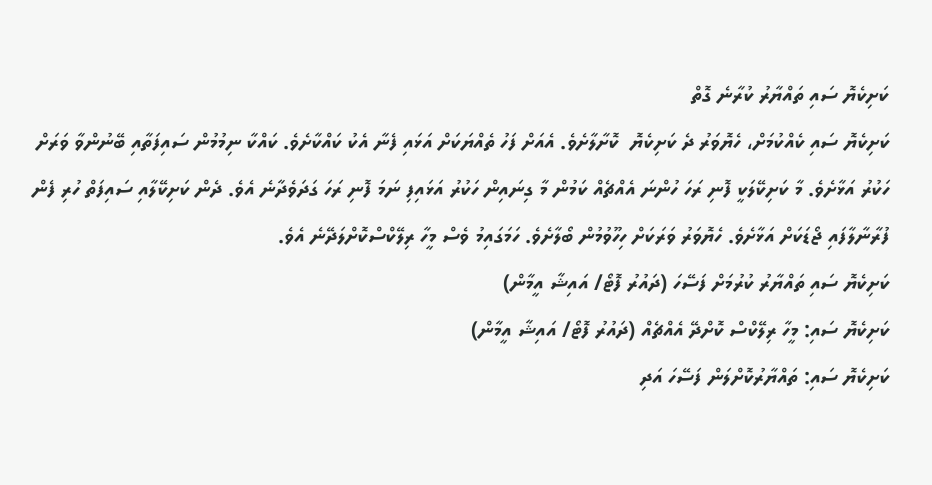ކަށިކެޔޮ ސައި ތައްޔާރު ކުރާނެ ގޮތް
ކަށިކެޔޮ ސައި ކެއްކުމަށް، ހެޔޮވަރު ދެ ކަށިކެޔޮ  ކޮށާލާށެވެ. އެއަށް ފަހު ތެއްޔަކަށް އަޅައި ފެނާ އެކު ކައްކާށެވެ. ކައްކާ ނިމުމުން ސައިފަތާއި ބޭނުންވާ ވަރަށް ހަކުރު އަޅާށެވެ. މާ ކަށިކޭލަކީ ފޮނި ރަހަ ހުންނަ އެއްޗެއް ކަމުން މާ ގިނައިން ހަކުރު އަޅައިފި ނަމަ ފޮނި ރަހަ ގަދަވެދާނެ އެވެ. ދެން ކަށިކޭލާއި ސައިފަތް ހުރި ފެން ފުރާނާލާފައި ޖޯޑަކަށް އަޅާށެވެ. ހެޔޮވަރު ވަރަކަށް ހިހޫވުމުން ބޯލާށެވެ. ހަމަގައިމު ވެސް މީހާ ރިލޭކްސްކޮށްލަދޭނެ އެވެ.
ކަށިކެޔޮ ސައި ތައްޔާރު ކުރުމަށް ފަސޭހަ (ދައުރު ފޮޓޯ/ އައިޝާ އީމާން)
ކަށިކެޔޮ ސައި: މީހާ ރިލޭކްސް ކޮށްދޭ އެއްޗެއް (ދައުރު ފޮޓޯ/ އައިޝާ އީމާން)
ކަށިކެޔޮ ސައި: ތައްޔާރުކޮށްލަން ފަސޭހަ އަދި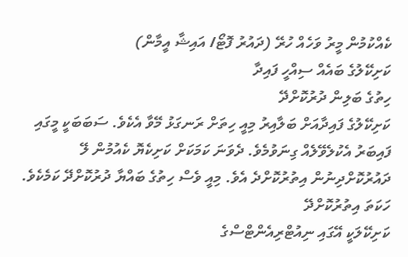ކެއްކުމުން މީރު ވަހެއް ހުރޭ (ދައުރު ފޮޓޯ/ އައިޝާ އީމާން)
ކަށިކޭލުގެ ބައެއް ސިއްހީ ފައިދާ
ހިތުގެ ބަލިން ދުރުކޮށްދޭ
ކަށިކޭލުގެ ފައިދާއަށް ބަލާއިރު މިއީ ހިތަށް ރަނގަޅު މޭވާ އެކެވެ. ސަބަބަކީ މީގައި ފައިބަރު އެކުލެވޭލެއް ގިނަވުމެވެ. ދެވަނަ ކަމަކަށް ކަށިކެޔޮ ކެއުމުން ލޭ ދައުރުކޮށްދިނުން އިތުރުކޮށްދެ އެވެ. މިއީ ވެސް ހިތުގެ ބައްޔާ ދުރުކޮށްދޭ ކަމެކެވެ.
ހަކަތަ އިތުރުކޮށްދޭ
ކަށިކޭލަކީ އޭގައި ނިއުޓްރިއެންޓްސްގެ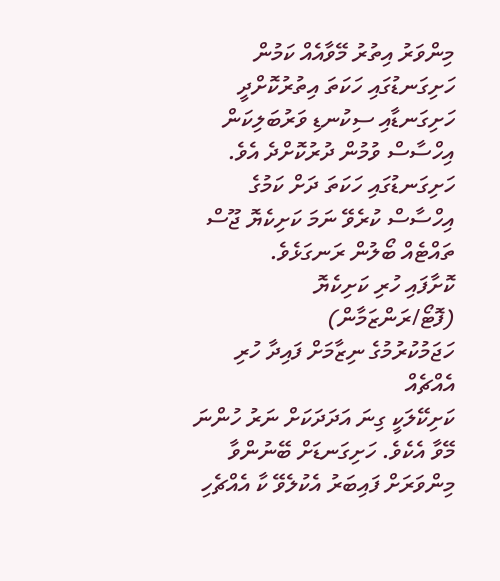މިންވަރު އިތުރު މޭވާއެއް ކަމުން ހަށިގަނޑުގައި ހަކަތަ އިތުރުކޮށްދީ ހަށިގަނޑާއި ސިކުނޑި ވަރުބަލިކަން އިހްސާސް ވުމުން ދުރުކޮށްދެ އެވެ. ހަށިގަނޑުގައި ހަކަތަ ދަށް ކަމުގެ އިހްސާސް ކުރެވޭ ނަމަ ކަށިކެޔޮ ޖޫސް ތައްޓެއް ބޯލުން ރަނގަޅެވެ.
ކޮށާފައި ހުރި ކަށިކެޔޮ (ފޮޓޯ/ރަންޒަމާން)
ހަޖަމުކުރުމުގެ ނިޒާމަށް ފައިދާ ހުރި އެއްޗެއް
ކަށިކޭލަކީ ގިނަ އަދަދަކަށް ނަރު ހުންނަ މޭވާ އެކެވެ. ހަށިގަނޑަށް ބޭނުންވާ މިންވަރަށް ފައިބަރު އެކުލެވޭ ކާ އެއްޗެހި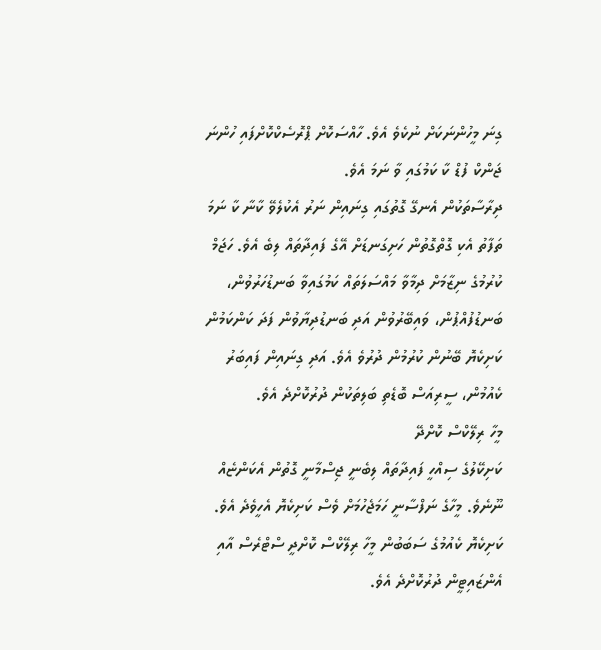ގިނަ މީހުންނަކަށް ނުކެވެ އެވެ. ހާއްސަކޮށް ޕްރޮސެކްކޮށްފައި ހުންނަ ޖަންކް ފުޑް ކާ ކަމުގައި ވާ ނަމަ އެވެ.
ދިރާސާތަކުން އެނގޭ ގޮތުގައި ގިނައިން ނަރު އެކުލެވޭ ކާނާ ކާ ނަމަ ތަފާތު އެކި ގޮތްގޮތުން ހަށިގަނޑަށް އޭގެ ފައިދާތައް ލިބެ އެވެ. ހަޖަމް ކުރުމުގެ ނިޒާމަށް ދިމާވާ މައްސަލަތައް ކަމުގައިވާ ބަނޑުހަރުވުން، ބަނޑުފުއްޕުން، ވައިބޭރުވުން އަދި ބަނޑުދިޔާވުން ފަދަ ކަންކަމުން ކަށިކެޔޮ ބޭނުން ކުރުމުން ދުރުވެ އެވެ. އަދި ގިނައިން ފައިބަރު ކެއުމުން، ސީރިއަސް ބޮޑެތި ބަލިތަކުން ދުރުކޮށްދެ އެވެ.
މީހާ ރިލޭކްސް ކޮށްދޭ
ކަށިކޭލުގެ ސިއްހީ ފައިދާތައް ލިބެނީ ޖިސްމާނީ ގޮތުން އެކަންޏެއް ނޫނެވެ. މީހާގެ ނަފްސާނީ ހަމަޖެހުމަށް ވެސް ކަށިކެޔޮ އެހީވެދެ އެވެ. ކަށިކެޔޮ ކެއުމުގެ ސަބަބުން މީހާ ރިލޭކްސް ކޮށްދީ ސްޓްރެސް އާއި އެންޒައިޓީން ދުރުކޮށްދެ އެވެ.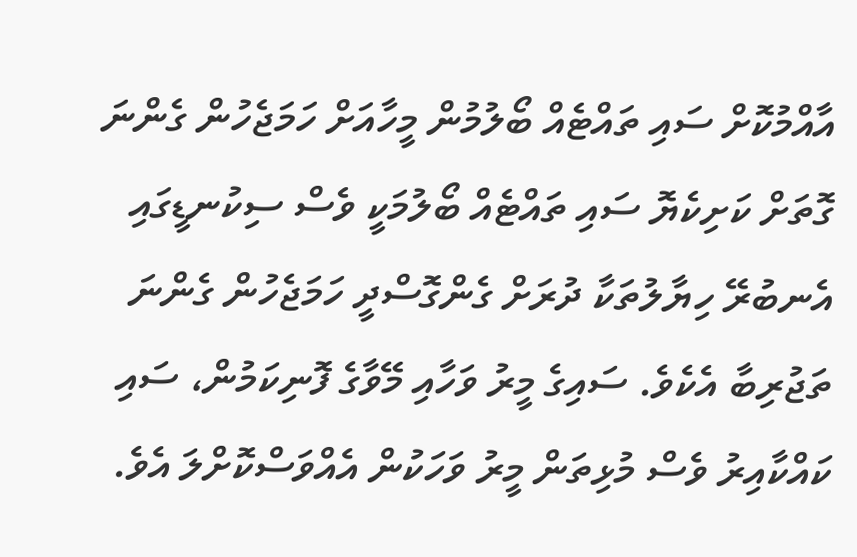އާއްމުކޮށް ސައި ތައްޓެއް ބޯލުމުން މީހާއަށް ހަމަޖެހުން ގެންނަ ގޮތަށް ކަށިކެޔޮ ސައި ތައްޓެއް ބޯލުމަކީ ވެސް ސިކުނޑީގައި އެނބުރޭ ހިޔާލުތަކާ ދުރަށް ގެންގޮސްދީ ހަމަޖެހުން ގެންނަ ތަޖުރިބާ އެކެވެ. ސައިގެ މީރު ވަހާއި މޭވާގެ ފޮނިކަމުން، ސައި ކައްކާއިރު ވެސް މުޅިތަން މީރު ވަހަކުން އެއްވަސްކޮށްލަ އެވެ.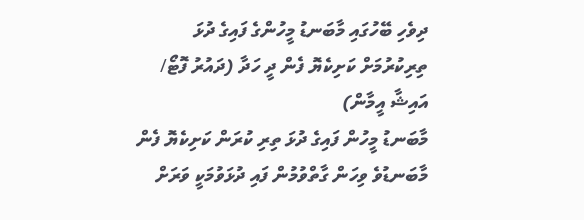ދިވެހި ބޭހުގައި މާބަނޑު މީހުންގެ ފައިގެ ދުޅަ ތިރިކުރުމަށް ކަށިކެޔޮ ފެން ދީ ހަދާ (ދައުރު ފޮޓޯ/ އައިޝާ އީމާން)
މާބަނޑު މީހުން ފައިގެ ދުޅަ ތިރި ކުރަން ކަށިކެޔޮ ފެން
މާބަނޑުވެ ވިހަން ގާތްވުމުން ފައި ދުޅަވުމަކީ ވަރަށް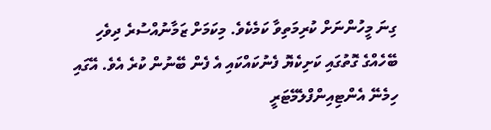ގިނަ މީހުންނަށް ކުރިމަތިވާ ކަމެކެވެ. މިކަމަށް ޒަމާނުއްސުރެ ދިވެހި ބޭހެއްގެ ގޮތުގައި ކަށިކެޔޮ ފެނުކައްކައި އެ ފެން ބޭނުން ކުރެ އެވެ. އޭގައި ހިމެނޭ އެންޓިއިންފްލެމޭޓަރީ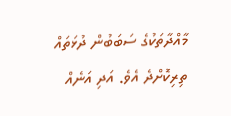މާއްދާތަކުގެ ސަބަބުން ދުޅަތައް ތިރިކޮށްދެ އެވެ. އަދި އަނެއް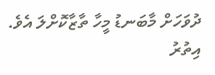ދުވަހަށް މާބަނޑު މީހާ ތާޒާކޮށްލަ އެވެ.
އިތުރު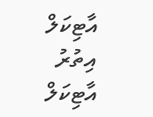އާޓިކަލް
އިތުރު އާޓިކަލް